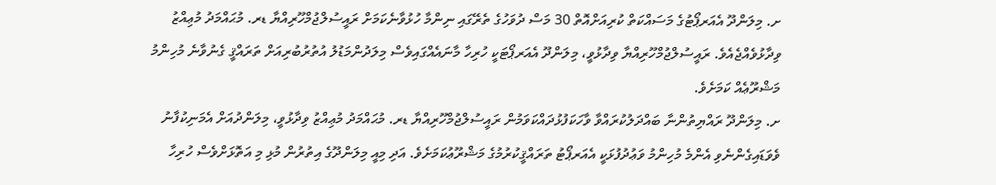ށ. މިލަންދޫ އެއަރޕޯޓުގެ މަސައްކަތް ކުރިއަށްއޮތް 30 މަސް ދުވަހުގެ ތެރޭގައި ނިންމާ ހުޅުވާނެކަމަށް ރައީސުލްޖުމްހޫރިއްޔާ ޑރ. މުޙައްމަދު މުޢިއްޒު ވިދާޅުވެއްޖެއެވެ. ރައީސުލްޖުމްހޫރިއްޔާ ވިދާޅުވީ، މިލަންދޫ އެއަރޕޯޓަކީ ހުރިހާ މާނައެއްގައިވެސް މިލަދުންމަޑުލު އުތުރުބުރިއަށް ތަރައްޤީ ގެނުވާނެ މުހިންމު މަޝްރޫޢެއް ކަމަށެވެ.
ށ. މިލަންދޫ ރައްޔިތުންނާ ބައްދަލުކުރައްވާ ވާހަކަފުޅުދައްކަވަމުން ރައީސުލްޖުމްހޫރިއްޔާ ޑރ. މުޙައްމަދު މުޢިއްޒު ވިދާޅުވީ، މިލަންދުއަށް އެމަނިކުފާނު ވެވަޑައިގެންނެވި އެންމެ މުހިންމު ވަޢުދުފުޅަކީ އެއަރޕޯޓު ތަރައްޤީކުރުމުގެ މަޝްރޫޢުކަމަށެވެ. އަދި މިއީ މިލަންދޫގެ އިތުރުން މުޅި މި އަތޮޅަށްވެސް ހުރިހާ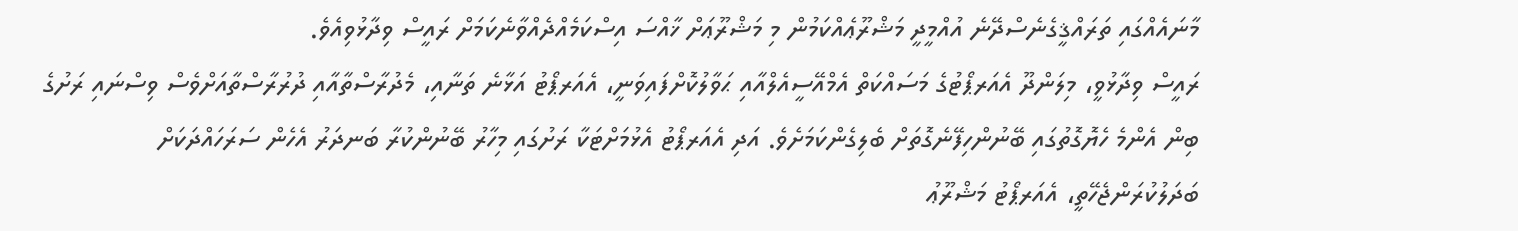މާނައެއްގައި ތަރައްޤީގެނެސްދޭނެ އުއްމީދީ މަޝްރޫޢެއްކަމުން މި މަޝްރޫޢަށް ޚާއްސަ އިސްކަމެއްދެއްވާނެކަމަށް ރައީސް ވިދާޅުވިއެވެ.
ރައީސް ވިދާޅުވީ، މިލަންދޫ އެއަރޕޯޓުގެ މަސައްކަތް އެމްއޭސީއެލްއާއި ޙަވާލުކޮށްފައިވަނީ، އެއަރޕޯޓު އަޅާނެ ތަނާއި، މެދުރާސްތާއާއި ދުރުރާސްތާއަށްވެސް ވިސްނައި ރަށުގެ ބިން އެންމެ ހެޔޮގޮތުގައި ބޭނުންހިފޭނެގޮތަށް ބެލިގެންކަމަށެވެ. އަދި އެއަރޕޯޓު އެޅުމަށްޓަކާ ރަށުގައި މިހާރު ބޭނުންކުރާ ބަނދަރު އެހެން ސަރަހައްދަކަށް ބަދަލުކުރަންޖެހޭތީ، އެއަރޕޯޓު މަޝްރޫޢު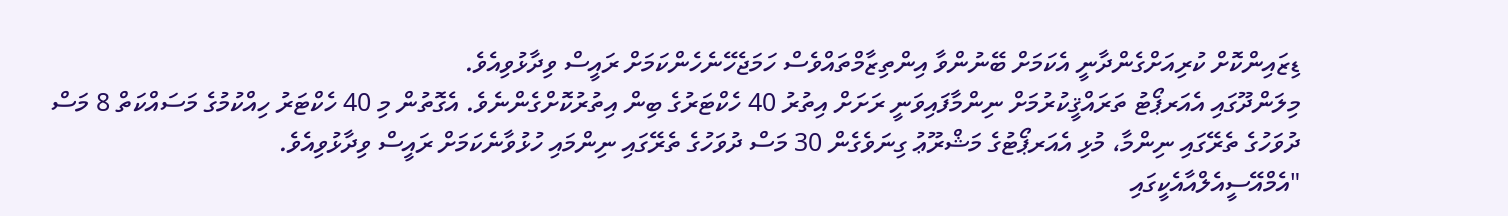ޑިޒައިންކޮށް ކުރިއަށްގެންދާނީ އެކަމަށް ބޭނުންވާ އިންތިޒާމްތައްވެސް ހަމަޖެހޭނެހެންކަމަށް ރައީސް ވިދާޅުވިއެވެ.
މިލަންދޫގައި އެއަރޕޯޓު ތަރައްޤީކުރުމަށް ނިންމާފައިވަނީ ރަށަށް އިތުރު 40 ހެކްޓަރުގެ ބިން އިތުރުކޮށްގެންނެވެ. އެގޮތުން މި 40 ހެކްޓަރު ހިއްކުމުގެ މަސައްކަތް 8 މަސް ދުވަހުގެ ތެރޭގައި ނިންމާ، މުޅި އެއަރޕޯޓުގެ މަޝްރޫޢު ގިނަވެގެން 30 މަސް ދުވަހުގެ ތެރޭގައި ނިންމައި ހުޅުވާނެކަމަށް ރައީސް ވިދާޅުވިއެވެ.
"އެމްއޭސީއެލްއާއެކީގައި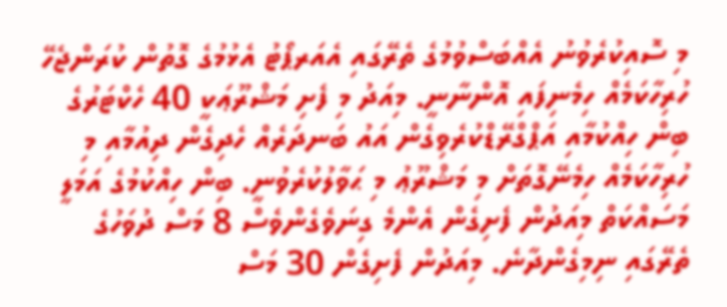މި ސޮއިކުރެވުނު އެއްބަސްވުމުގެ ތެރޭގައި އެއަރޕޯޓު އެޅުމުގެ ގޮތުން ކުރަންޖެހޭ ހުރިހާކަމެއް ހިމެނިފައި އޮންނާނީ. މިއަދު މި ފެށި މަޝްރޫޢަކީ 40 ހެކްޓަރުގެ ބިން ހިއްކުމާއި އަޕްގްރޭޑްކުރެވިގެން އައު ބަނދަރެއް ހެދިގެން ދިއުމާއި މި ހުރިހާކަމެއް ހިމެނޭގޮތަށް މި މަޝްރޫޢު މި ޙަވާލުކުރެވުނީ. ބިން ހިއްކުމުގެ އަމަލީ މަސައްކަތް މިއަދުން ފެށިގެން އެންމެ ގިނަވެގެންވެސް 8 މަސް ދުވަހުގެ ތެރޭގައި ނިމިގެންދާނެ. މިއަދުން ފެށިގެން 30 މަސް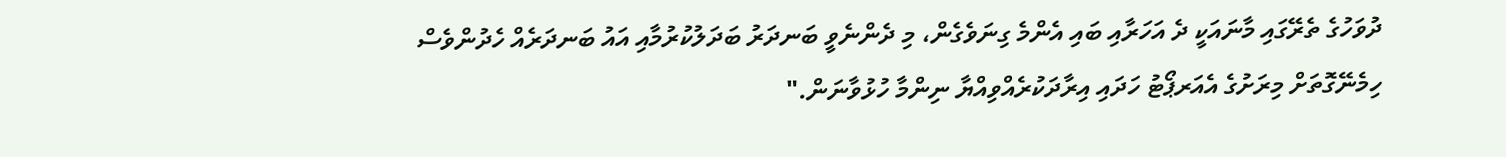ދުވަހުގެ ތެރޭގައި މާނައަކީ ދެ އަހަރާއި ބައި އެންމެ ގިނަވެގެން، މި ދެންނެވީ ބަނދަރު ބަދަލުކުރުމާއި އައު ބަނދަރެއް ހެދުންވެސް ހިމެނޭގޮތަށް މިރަށުގެ އެއަރޕޯޓު ހަދައި އިރާދަކުރެއްވިއްޔާ ނިންމާ ހުޅުވާނަން."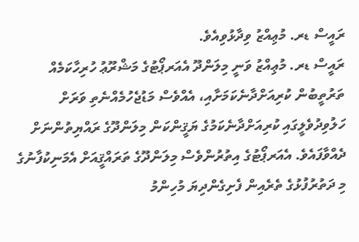ރައީސް ޑރ. މުޢިއްޒު ވިދާޅުވިއެވެ.
ރައީސް ޑރ. މުޢިއްޒު ވަނީ މިލަންދޫ އެއަރޕޯޓުގެ މަޝްރޫޢު ހުރިހާކަމެއް ތަރުތީބުން ކުރިއަށްދާނެކަމަށާއި، އެއްވެސް މަޑުޖެހުމެއްނެތި ވަރަށް ހަލުވިދުވެލީގައި ކުރިއަށްދާނެކަމުގެ ޔަޤީންކަން މިލަންދޫގެ ރައްޔިތުންނަށް ދެއްވާފައެވެ. އެއަރޕޯޓުގެ އިތުރުންވެސް މިލަންދޫގެ ތަރައްޤީއަށް އެމަނިކުފާނުގެ މި ދަތުރުފުޅުގެ ތެރެއިން ފެށިގެންދިޔަ މުހިންމު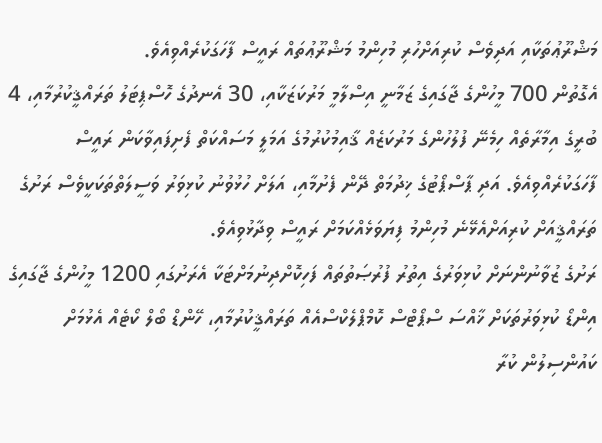މަޝްރޫޢުތަކާއި އަދިވެސް ކުރިއަށްހުރި މުހިންމު މަޝްރޫޢުތައް ރައީސް ފާހަގަކުރެއްވިއެވެ.
އެގޮތުން 700 މީހުންގެ ޖާގައިގެ ޒަމާނީ އިސްލާމީ މަރުކަޒަކާއި، 30 އެނދުގެ ހޮސްޕިޓަލު ތަރައްޤީކުރުމާއި، 4 ބުރީގެ އިމާރާތެއް ހިމެނޭ ފުލުހުންގެ މަރުކަޒެއް ޤާއިމުކުރުމުގެ އަމަލީ މަސައްކަތް ފެށިފައިވާކަން ރައީސް ފާހަގަކުރެއްވިއެވެ. އަދި ޕާސްޕޯޓުގެ ޚިދުމަތް ދޭން ފެށުމާއި، އަލަށް ހުޅުވުނު ކުޅިވަރު ވަސީލަތްތަކަކީވެސް ރަށުގެ ތަރައްޤީއަށް ކުރިއަށްއެޅޭނެ މުހިންމު ފިޔަވަޅެއްކަމަށް ރައީސް ވިދާޅުވިއެވެ.
ރަށުގެ ޒުވާނުންނަށް ކުޅިވަރުގެ އިތުރު ފުރުޞަތުތައް ފަހިކޮށްދިނުމަށްޓަކާ އެރަށުގައި 1200 މީހުންގެ ޖާގައިގެ އިންޑޯ ކުޅިވަރުތަކަށް ޚާއްސަ ސްޕޯޓްސް ކޮމްޕްލެކްސްއެއް ތަރައްޤީކުރުމާއި، ހޭންޑް ބޯލް ކޯޓެއް އެޅުމަށް ކައުންސިލުން ކުރާ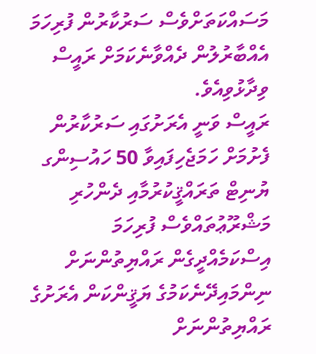މަސައްކަތަށްވެސް ސަރުކާރުން ފުރިހަމަ އެއްބާރުލުން ދެއްވާނެކަމަށް ރައީސް ވިދާޅުވިއެވެ.
ރައީސް ވަނީ އެރަށުގައި ސަރުކާރުން ފެށުމަށް ހަމަޖެހިފައިވާ 50 ހައުސިންގ ޔުނިޓް ތަރައްޤީކުރުމާއި ދެންހުރި މަޝްރޫޢުތައްވެސް ފުރިހަމަ އިސްކަމެއްދީގެން ރައްޔިތުންނަށް ނިންމައިދޭނެކަމުގެ ޔަޤީންކަން އެރަށުގެ ރައްޔިތުންނަށް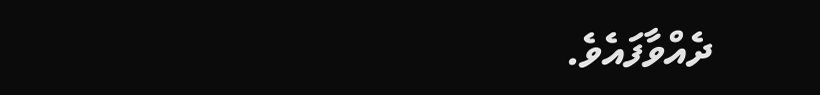ދެއްވާފައެވެ.